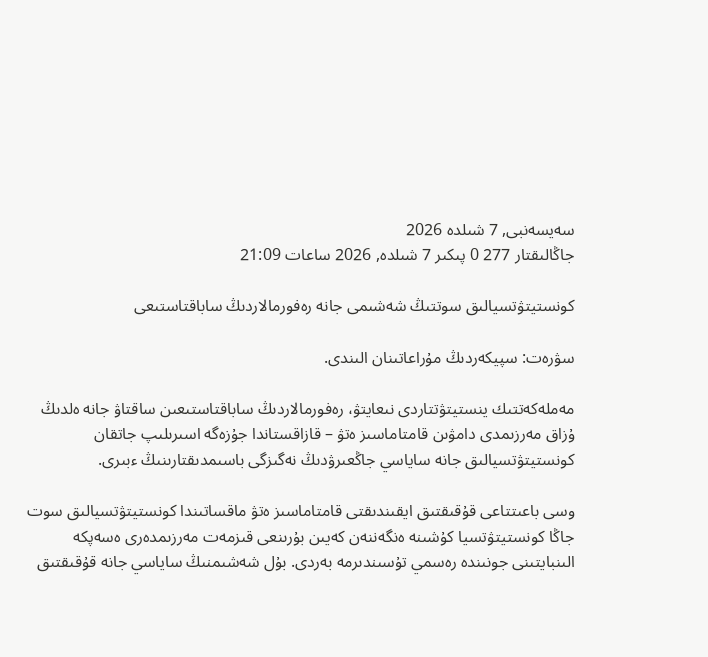سەيسەنبى, 7 شىلدە 2026
جاڭالىقتار 277 0 پىكىر 7 شىلدە, 2026 ساعات 21:09

كونستيتۋتسيالىق سوتتىڭ شەشىمى جانە رەفورمالاردىڭ ساباقتاستىعى

سۋرەت: سپيكەردىڭ مۇراعاتىنان الىندى.

مەملەكەتتىك ينستيتۋتتاردى نىعايتۋ، رەفورمالاردىڭ ساباقتاستىعىن ساقتاۋ جانە ەلدىڭ ۇزاق مەرزىمدى دامۋىن قامتاماسىز ەتۋ – قازاقستاندا جۇزەگە اسىرىلىپ جاتقان كونستيتۋتسيالىق جانە ساياسي جاڭعىرۋدىڭ نەگىزگى باسىمدىقتارىنىڭ ءبىرى.

وسى باعىتتاعى قۇقىقتىق ايقىندىقتى قامتاماسىز ەتۋ ماقساتىندا كونستيتۋتسيالىق سوت جاڭا كونستيتۋتسيا كۇشىنە ەنگەننەن كەيىن بۇرىنعى قىزمەت مەرزىمدەرى ەسەپكە الىنبايتىنى جونىندە رەسمي تۇسىندىرمە بەردى. بۇل شەشىمنىڭ ساياسي جانە قۇقىقتىق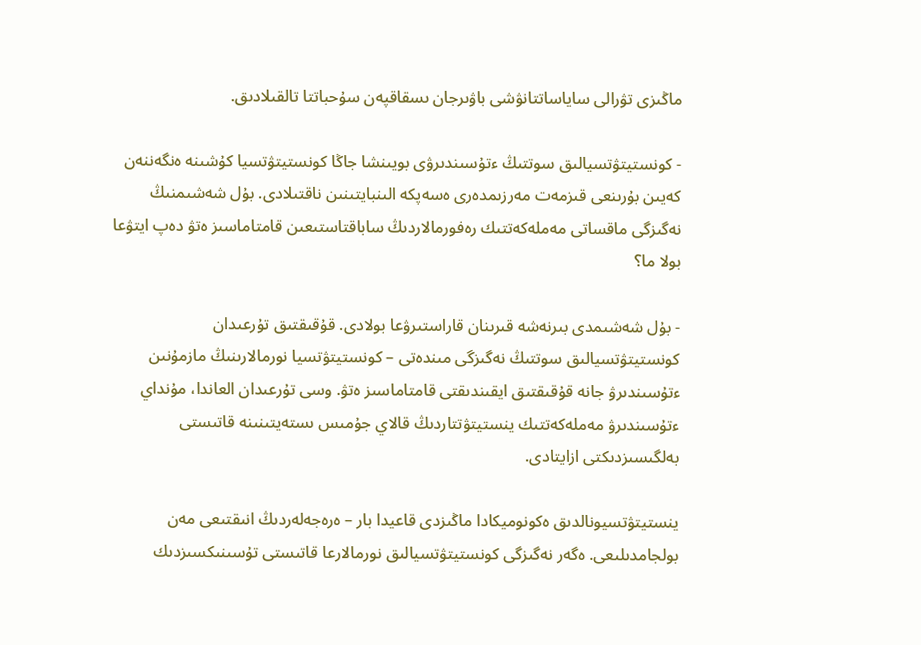ماڭىزى تۋرالى ساياساتتانۋشى باۋىرجان ىسقاقپەن سۇحباتتا تالقىلادىق.

- كونستيتۋتسيالىق سوتتىڭ ءتۇسىندىرۋى بويىنشا جاڭا كونستيتۋتسيا كۇشىنە ەنگەننەن كەيىن بۇرىنعى قىزمەت مەرزىمدەرى ەسەپكە الىنبايتىنىن ناقتىلادى. بۇل شەشىمنىڭ نەگىزگى ماقساتى مەملەكەتتىك رەفورمالاردىڭ ساباقتاستىعىن قامتاماسىز ەتۋ دەپ ايتۋعا بولا ما؟

- بۇل شەشىمدى بىرنەشە قىرىنان قاراستىرۋعا بولادى. قۇقىقتىق تۇرعىدان كونستيتۋتسيالىق سوتتىڭ نەگىزگى مىندەتى – كونستيتۋتسيا نورمالارىنىڭ مازمۇنىن ءتۇسىندىرۋ جانە قۇقىقتىق ايقىندىقتى قامتاماسىز ەتۋ. وسى تۇرعىدان العاندا، مۇنداي ءتۇسىندىرۋ مەملەكەتتىك ينستيتۋتتاردىڭ قالاي جۇمىس ىستەيتىنىنە قاتىستى بەلگىسىزدىكتى ازايتادى.

ينستيتۋتسيونالدىق ەكونوميكادا ماڭىزدى قاعيدا بار – ەرەجەلەردىڭ انىقتىعى مەن بولجامدىلىعى. ەگەر نەگىزگى كونستيتۋتسيالىق نورمالارعا قاتىستى تۇسىنىكسىزدىك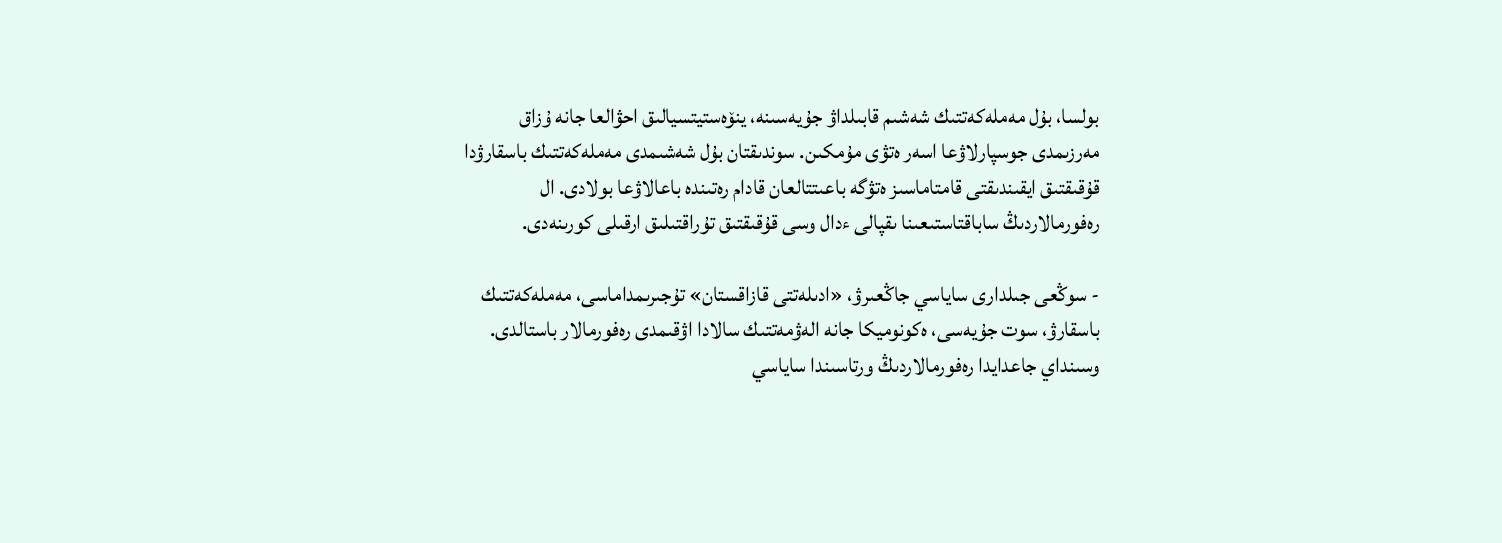بولسا، بۇل مەملەكەتتىك شەشىم قابىلداۋ جۇيەسىنە، ينۆەستيتسيالىق احۋالعا جانە ۇزاق مەرزىمدى جوسپارلاۋعا اسەر ەتۋى مۇمكىن. سوندىقتان بۇل شەشىمدى مەملەكەتتىك باسقارۋدا قۇقىقتىق ايقىندىقتى قامتاماسىز ەتۋگە باعىتتالعان قادام رەتىندە باعالاۋعا بولادى. ال رەفورمالاردىڭ ساباقتاستىعىنا ىقپالى ءدال وسى قۇقىقتىق تۇراقتىلىق ارقىلى كورىنەدى.

- سوڭعى جىلدارى ساياسي جاڭعىرۋ، «ادىلەتتى قازاقستان» تۇجىرىمداماسى، مەملەكەتتىك باسقارۋ، سوت جۇيەسى، ەكونوميكا جانە الەۋمەتتىك سالادا اۋقىمدى رەفورمالار باستالدى. وسىنداي جاعدايدا رەفورمالاردىڭ ورتاسىندا ساياسي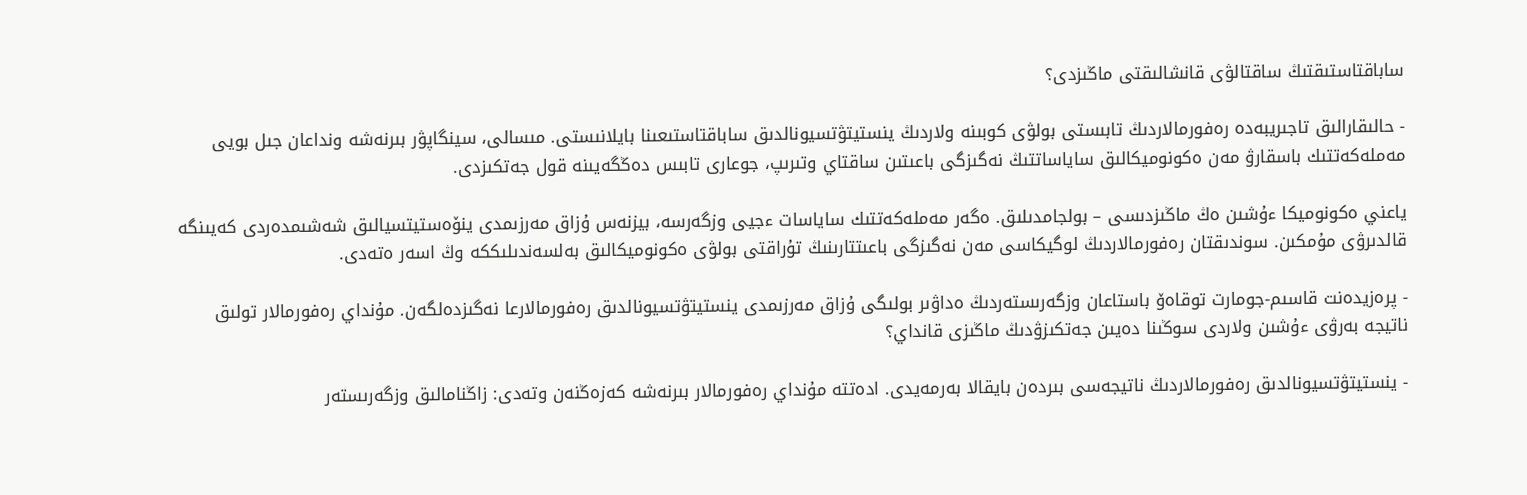ساباقتاستىقتىڭ ساقتالۋى قانشالىقتى ماڭىزدى؟

- حالىقارالىق تاجىريبەدە رەفورمالاردىڭ تابىستى بولۋى كوبىنە ولاردىڭ ينستيتۋتسيونالدىق ساباقتاستىعىنا بايلانىستى. مىسالى، سينگاپۋر بىرنەشە ونداعان جىل بويى مەملەكەتتىك باسقارۋ مەن ەكونوميكالىق ساياساتتىڭ نەگىزگى باعىتىن ساقتاي وتىرىپ، جوعارى تابىس دەڭگەيىنە قول جەتكىزدى.

ياعني ەكونوميكا ءۇشىن ەڭ ماڭىزدىسى – بولجامدىلىق. ەگەر مەملەكەتتىك ساياسات ءجيى وزگەرسە، بيزنەس ۇزاق مەرزىمدى ينۆەستيتسيالىق شەشىمدەردى كەيىنگە قالدىرۋى مۇمكىن. سوندىقتان رەفورمالاردىڭ لوگيكاسى مەن نەگىزگى باعىتتارىنىڭ تۇراقتى بولۋى ەكونوميكالىق بەلسەندىلىككە وڭ اسەر ەتەدى.

- پرەزيدەنت قاسىم-جومارت توقاەۆ باستاعان وزگەرىستەردىڭ ەداۋىر بولىگى ۇزاق مەرزىمدى ينستيتۋتسيونالدىق رەفورمالارعا نەگىزدەلگەن. مۇنداي رەفورمالار تولىق ناتيجە بەرۋى ءۇشىن ولاردى سوڭىنا دەيىن جەتكىزۋدىڭ ماڭىزى قانداي؟

- ينستيتۋتسيونالدىق رەفورمالاردىڭ ناتيجەسى بىردەن بايقالا بەرمەيدى. ادەتتە مۇنداي رەفورمالار بىرنەشە كەزەڭنەن وتەدى: زاڭنامالىق وزگەرىستەر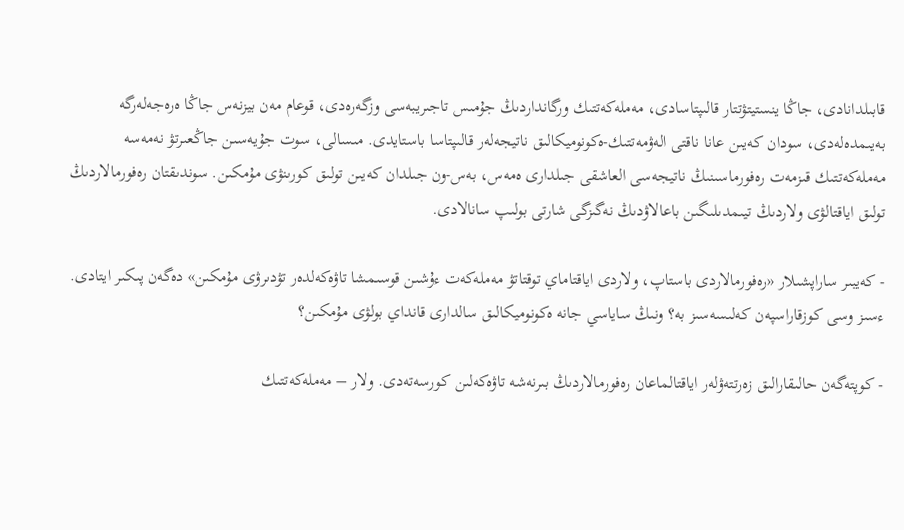قابىلدانادى، جاڭا ينستيتۋتتار قالىپتاسادى، مەملەكەتتىك ورگانداردىڭ جۇمىس تاجىريبەسى وزگەرەدى، قوعام مەن بيزنەس جاڭا ەرەجەلەرگە بەيىمدەلەدى، سودان كەيىن عانا ناقتى الەۋمەتتىك-ەكونوميكالىق ناتيجەلەر قالىپتاسا باستايدى. مىسالى، سوت جۇيەسىن جاڭعىرتۋ نەمەسە مەملەكەتتىك قىزمەت رەفورماسىنىڭ ناتيجەسى العاشقى جىلدارى ەمەس، بەس-ون جىلدان كەيىن تولىق كورىنۋى مۇمكىن. سوندىقتان رەفورمالاردىڭ تولىق اياقتالۋى ولاردىڭ تيىمدىلىگىن باعالاۋدىڭ نەگىزگى شارتى بولىپ سانالادى.

- كەيبىر ساراپشىلار «رەفورمالاردى باستاپ، ولاردى اياقتاماي توقتاتۋ مەملەكەت ءۇشىن قوسىمشا تاۋەكەلدەر تۋدىرۋى مۇمكىن» دەگەن پىكىر ايتادى. ءسىز وسى كوزقاراسپەن كەلىسەسىز بە؟ ونىڭ ساياسي جانە ەكونوميكالىق سالدارى قانداي بولۋى مۇمكىن؟

- كوپتەگەن حالىقارالىق زەرتتەۋلەر اياقتالماعان رەفورمالاردىڭ بىرنەشە تاۋەكەلىن كورسەتەدى. ولار – مەملەكەتتىك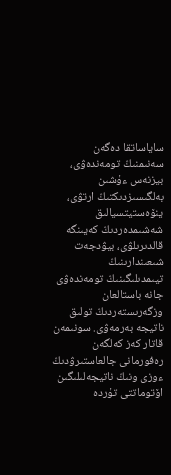ساياساتقا دەگەن سەنىمنىڭ تومەندەۋى، بيزنەس ءۇشىن بەلگىسىزدىكتىڭ ارتۋى، ينۆەستيتسيالىق شەشىمدەردىڭ كەيىنگە قالدىرىلۋى، بيۋدجەت شىعىندارىنىڭ تيىمدىلىگىنىڭ تومەندەۋى جانە باستالعان وزگەرىستەردىڭ تولىق ناتيجە بەرمەۋى. سونىمەن قاتار كەز كەلگەن رەفورمانى جالعاستىرۋدىڭ ءوزى ونىڭ ناتيجەلىلىگىن اۆتوماتتى تۇردە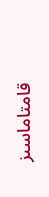قامتاماسىز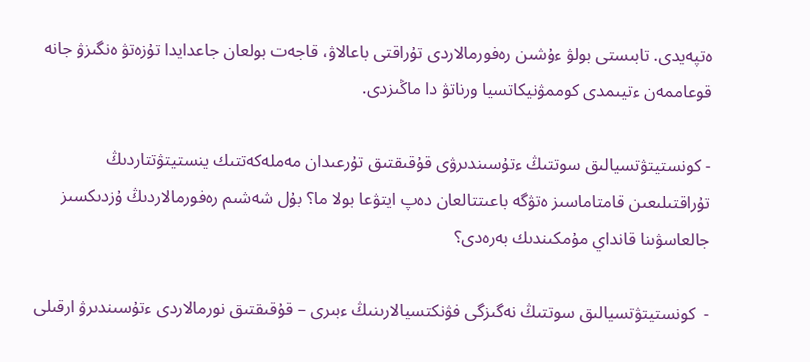ەتپەيدى. تابىستى بولۋ ءۇشىن رەفورمالاردى تۇراقتى باعالاۋ، قاجەت بولعان جاعدايدا تۇزەتۋ ەنگىزۋ جانە قوعاممەن ءتيىمدى كوممۋنيكاتسيا ورناتۋ دا ماڭىزدى.

- كونستيتۋتسيالىق سوتتىڭ ءتۇسىندىرۋى قۇقىقتىق تۇرعىدان مەملەكەتتىك ينستيتۋتتاردىڭ تۇراقتىلىعىن قامتاماسىز ەتۋگە باعىتتالعان دەپ ايتۋعا بولا ما؟ بۇل شەشىم رەفورمالاردىڭ ۇزدىكسىز جالعاسۋىنا قانداي مۇمكىندىك بەرەدى؟

-  كونستيتۋتسيالىق سوتتىڭ نەگىزگى فۋنكتسيالارىنىڭ ءبىرى – قۇقىقتىق نورمالاردى ءتۇسىندىرۋ ارقىلى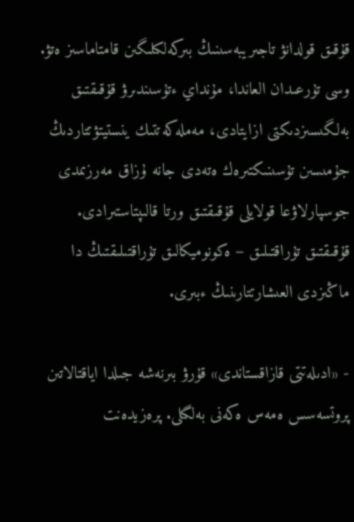قۇقىق قولدانۋ تاجىريبەسىنىڭ بىركەلكىلىگىن قامتاماسىز ەتۋ. وسى تۇرعىدان العاندا، مۇنداي ءتۇسىندىرۋ قۇقىقتىق بەلگىسىزدىكتى ازايتادى، مەملەكەتتىك ينستيتۋتتاردىڭ جۇمىسىن تۇسىنىكتىرەك ەتەدى جانە ۇزاق مەرزىمدى جوسپارلاۋعا قولايلى قۇقىقتىق ورتا قالىپتاستىرادى. قۇقىقتىق تۇراقتىلىق – ەكونوميكالىق تۇراقتىلىقتىڭ دا ماڭىزدى العىشارتتارىنىڭ ءبىرى.

- «ادىلەتتى قازاقستاندى» قۇرۋ بىرنەشە جىلدا اياقتالاتىن پروتسەسس ەمەس ەكەنى بەلگىلى. پرەزيدەنت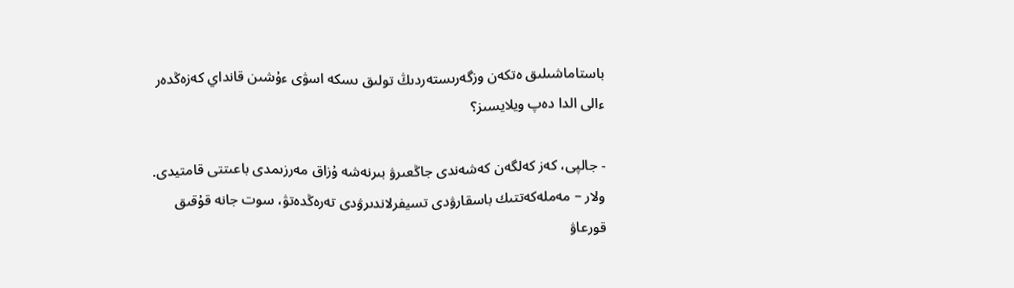باستاماشىلىق ەتكەن وزگەرىستەردىڭ تولىق ىسكە اسۋى ءۇشىن قانداي كەزەڭدەر ءالى الدا دەپ ويلايسىز؟

- جالپى، كەز كەلگەن كەشەندى جاڭعىرۋ بىرنەشە ۇزاق مەرزىمدى باعىتتى قامتيدى. ولار – مەملەكەتتىك باسقارۋدى تسيفرلاندىرۋدى تەرەڭدەتۋ، سوت جانە قۇقىق قورعاۋ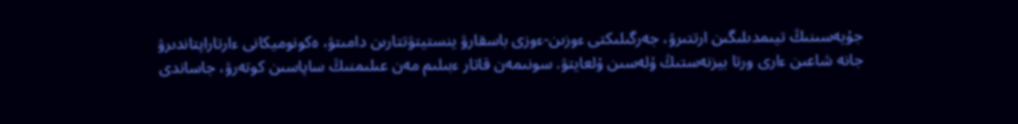جۇيەسىنىڭ تيىمدىلىگىن ارتتىرۋ، جەرگىلىكتى ءوزىن-ءوزى باسقارۋ ينستيتۋتتارىن دامىتۋ، ەكونوميكانى ءارتاراپتاندىرۋ جانە شاعىن ءارى ورتا بيزنەستىڭ ۇلەسىن ۇلعايتۋ. سونىمەن قاتار ءبىلىم مەن عىلىمنىڭ ساپاسىن كوتەرۋ، جاساندى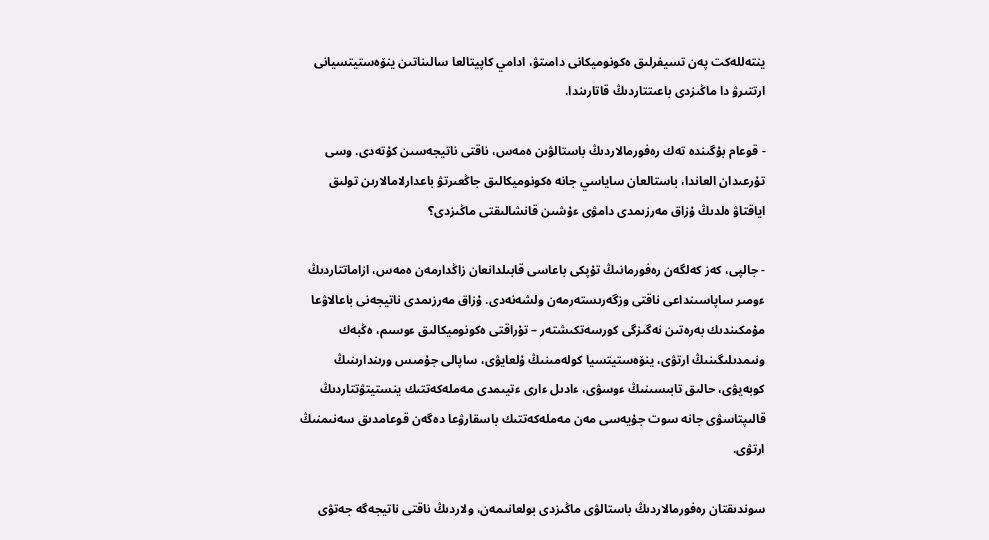ينتەللەكت پەن تسيفرلىق ەكونوميكانى دامىتۋ، ادامي كاپيتالعا سالىناتىن ينۆەستيتسيانى ارتتىرۋ دا ماڭىزدى باعىتتاردىڭ قاتارىندا.

- قوعام بۇگىندە تەك رەفورمالاردىڭ باستالۋىن ەمەس، ناقتى ناتيجەسىن كۇتەدى. وسى تۇرعىدان العاندا، باستالعان ساياسي جانە ەكونوميكالىق جاڭعىرتۋ باعدارلامالارىن تولىق اياقتاۋ ەلدىڭ ۇزاق مەرزىمدى دامۋى ءۇشىن قانشالىقتى ماڭىزدى؟

- جالپى، كەز كەلگەن رەفورمانىڭ تۇپكى باعاسى قابىلدانعان زاڭدارمەن ەمەس، ازاماتتاردىڭ ءومىر ساپاسىنداعى ناقتى وزگەرىستەرمەن ولشەنەدى. ۇزاق مەرزىمدى ناتيجەنى باعالاۋعا مۇمكىندىك بەرەتىن نەگىزگى كورسەتكىشتەر – تۇراقتى ەكونوميكالىق ءوسىم، ەڭبەك ونىمدىلىگىنىڭ ارتۋى، ينۆەستيتسيا كولەمىنىڭ ۇلعايۋى، ساپالى جۇمىس ورىندارىنىڭ كوبەيۋى، حالىق تابىسىنىڭ ءوسۋى، ءادىل ءارى ءتيىمدى مەملەكەتتىك ينستيتۋتتاردىڭ قالىپتاسۋى جانە سوت جۇيەسى مەن مەملەكەتتىك باسقارۋعا دەگەن قوعامدىق سەنىمنىڭ ارتۋى.

سوندىقتان رەفورمالاردىڭ باستالۋى ماڭىزدى بولعانىمەن، ولاردىڭ ناقتى ناتيجەگە جەتۋى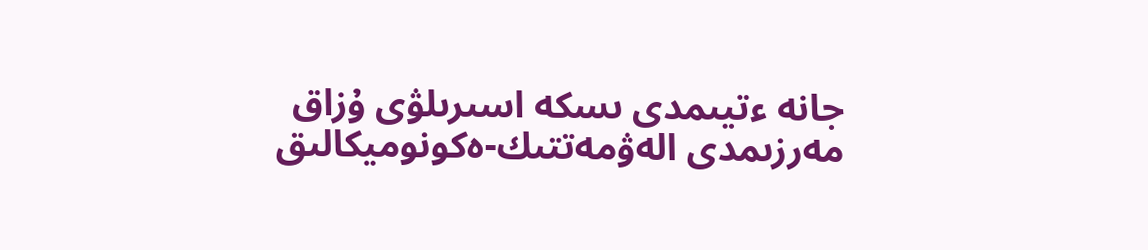جانە ءتيىمدى ىسكە اسىرىلۋى ۇزاق مەرزىمدى الەۋمەتتىك-ەكونوميكالىق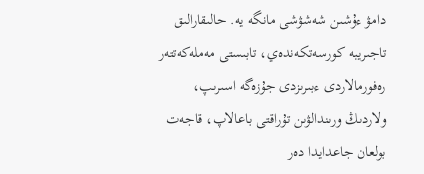دامۋ ءۇشىن شەشۋشى مانگە يە. حالىقارالىق تاجىريبە كورسەتكەندەي، تابىستى مەملەكەتتەر رەفورمالاردى ءبىرىزدى جۇزەگە اسىرىپ، ولاردىڭ ورىندالۋىن تۇراقتى باعالاپ، قاجەت بولعان جاعدايدا دەر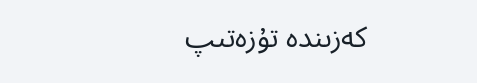كەزىندە تۇزەتىپ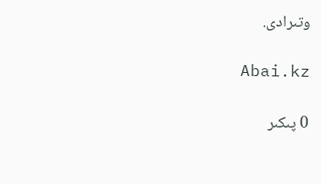وتىرادى.

Abai.kz

0 پىكىر